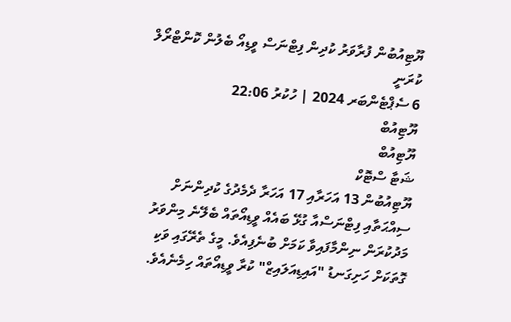ޔޫޓިއުބުން ފުރާވަރު ކުދިން ފިޓްނަސް ވީޑިއޯ ބެލުން ކޮންޓްރޯލް ކުރަނީ
6 ސެޕްޓެންބަރ 2024 | ހުކުރު 22:06
ޔޫޓިއުބް
ޔޫޓިއުބް
ޝަޓާ ސްޓޮކް
ޔޫޓިއުބުން 13 އަހަރާއި 17 އަހަރާ ދެމެދުގެ ކުދިންނަށް ސިއްޙަތާއި ފިޓްނަސްއާ ގުޅޭ ބައެއް ވީޑިއޯތައް ބެލޭނެ މިންވަރު މަދުކުރަން ނިންމާފައިވާ ކަމަށް ބުނެފިއެވެ. މީގެ ތެރޭގައި ވަކި ގޮތަކަށް ހަށިގަނޑު "އައިޑިއަލައިޒް" ކުރާ ވީޑިއޯތައް ހިމެނެއެވެ.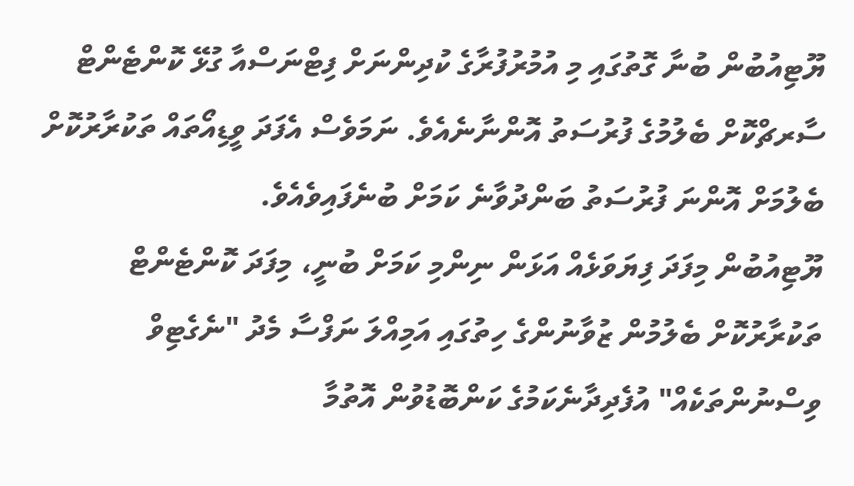ޔޫޓިއުބުން ބުނާ ގޮތުގައި މި އުމުރުފުރާގެ ކުދިންނަށް ފިޓްނަސްއާ ގުޅޭ ކޮންޓެންޓް ސާރޗްކޮށް ބެލުމުގެ ފުރުސަތު އޮންނާނެއެވެ. ނަމަވެސް އެފަދަ ވީޑިއޯތައް ތަކުރާރުކޮށް ބެލުމަށް އޮންނަ ފުރުސަތު ބަންދުވާނެ ކަމަށް ބުނެފައިވެއެވެ.
ޔޫޓިއުބުން މިފަދަ ފިޔަވަޅެއް އަޅަން ނިންމި ކަމަށް ބުނީ، މިފަދަ ކޮންޓެންޓް ތަކުރާރުކޮށް ބެލުމުން ޒުވާނުންގެ ހިތުގައި އަމިއްލަ ނަފްސާ މެދު "ނެގެޓިވް ވިސްނުންތަކެއް" އުފެދިދާނެކަމުގެ ކަންބޮޑުވުން އޮތުމާ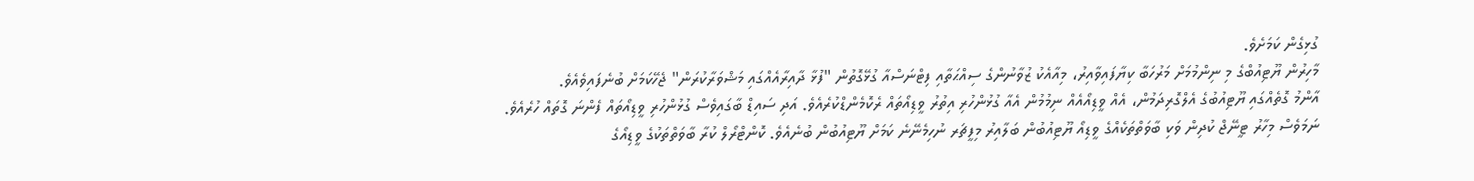ގުޅިގެން ކަމަށެވެ.
މާހިރުން ޔޫޓިއުބްގެ މި ނިންމުމަށް މަރުހަބާ ކިޔާފައިވާއިރު، މިއާއެކު ޒުވާނުންގެ ސިއްޙަތާއި ފިޓްނަސްއާ ގުޅޭގޮތުން "ފުޅާ ދާއިރާއެއްގައި މަޝްވަރާކުރަން" ޖެހޭކަމަށް ބުނެފައިވެއެވެ.
އާންމު ގޮތެއްގައި ޔޫޓިއުބުގެ އެލްގޮރިދަމުން، އެއް ވީޑިއޯއެއް ނިމުމުން އެއާ ގުޅުންހުރި އިތުރު ވީޑިއޯތައް ރެކޮމެންޑްކުރެއެވެ. އަދި ސައިޑް ބާގައިވެސް ގުޅުންހުރި ވީޑިއޯތައް ފެންނަ ގޮތައް ހުރެއެވެ.
ނަމަވެސް މިހާރު ޓީނޭޖް ކުދިން ވަކި ބާވަތްތަކެއްގެ ވީޑިއޯ ޔޫޓިއުބުން ބަލާއިރު މިފީޗަރ ނުހިމެނޭނެ ކަމަށް ޔޫޓިއުބުން ބުނެއެވެ. ކޮންޓްރޯލް ކުރާ ބާވަތްތަކުގެ ވީޑިއޯގެ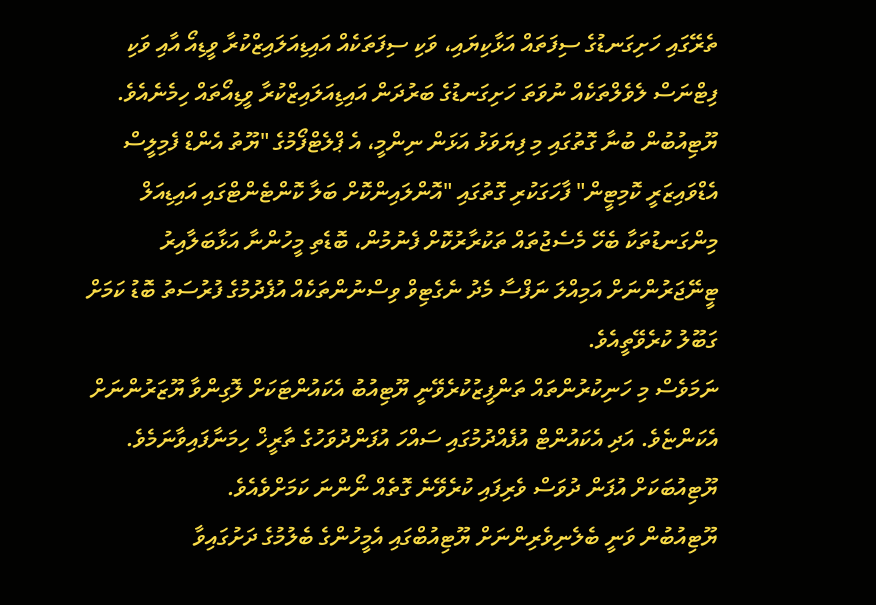ތެރޭގައި ހަށިގަނޑުގެ ސިފަތައް އަޅާކިޔައި، ވަކި ސިފަތަކެއް އައިޑިއަލައިޒްކުރާ ވީޑިއޯ އާއި ވަކި ފިޓްނަސް ލެވެލްތަކެއް ނުވަތަ ހަށިގަނޑުގެ ބަރުދަން އައިޑިއަލައިޒްކުރާ ވީޑިއޯތައް ހިމެނެއެވެ.
ޔޫޓިއުބުން ބުނާ ގޮތުގައި މި ފިޔަވަޅު އަޅަން ނިންމީ، އެ ޕްލެޓްފޯމުގެ "ޔޫތު އެންޑް ފެމިލީސް އެޑްވައިޒަރީ ކޮމިޓީން" ފާހަގަކުރި ގޮތުގައި "އޮންލައިންކޮށް ބަލާ ކޮންޓެންޓްގައި އައިޑިއަލް މިންގަނޑުތަކާ ބެހޭ މެސެޖުތައް ތަކުރާރުކޮށް ފެނުމުން، ބޮޑެތި މީހުންނާ އަޅާބަލާއިރު ޓީނޭޖަރުންނަށް އަމިއްލަ ނަފްސާ މެދު ނެގެޓިވް ވިސްނުންތަކެއް އުފެދުމުގެ ފުރުސަތު ބޮޑު ކަމަށް ގަބޫލު ކުރެވޭތީއެވެ.
ނަމަވެސް މި ހަނިކުރުންތައް ތަންފީޒުކުރެވޭނީ ޔޫޓިއުބު އެކައުންޓަކަށް ލޮގިންވާ ޔޫޒަރުންނަށް އެކަންޏެވެ. އަދި އެކައުންޓް އުފެއްދުމުގައި ސައްހަ އުފަންދުވަހުގެ ތާރީޚް ހިމަނާފައިވާނަމެވެ. ޔޫޓިއުބަކަށް އުފަން ދުވަސް ވެރިފައި ކުރެވޭނެ ގޮތެއް ނޯންނަ ކަމަށްވެއެވެ.
ޔޫޓިއުބުން ވަނީ ބެލެނިވެރިންނަށް ޔޫޓިއުބްގައި އެމީހުންގެ ބެލުމުގެ ދަށުގައިވާ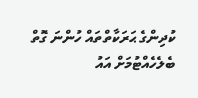ކުދިންގެ ޙަރަކާތްތައް ހުންނަ ގޮތް ބެލެހެއްޓުމަށް އައު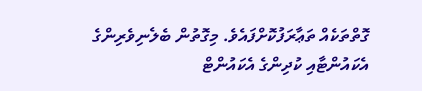ގޮތްތަކެއް ތަޢާރަފުކޮށްފައެވެ. މިގޮތުން ބެލެނިވެރިންގެ އެކައުންޓާއި ކުދިންގެ އެކައުންޓް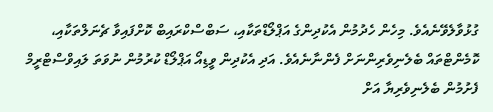ގުޅުވާލެވޭނެއެވެ. މިހެން ހެދުމުން އެކުދިންގެ އަޕްލޯޑްތަކާއި، ސަބްސްކްރައިބް ކޮށްފައިވާ ޗެނަލްތަކާއި، ކޮމެންޓްތައް ބެލެނިވެރިންނަށް ފެންނާނެއެވެ. އަދި އެކުދިން ވީޑިއޯ އަޕްލޯޑް ކުރުމުން ނުވަތަ ލައިވްސްޓްރީމް ފެށުމުން ބެލެނިވެރިޔާ އަށް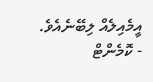އީމެއިލެއް ލިބޭނެއެވެ.
- ކޮމެންޓް